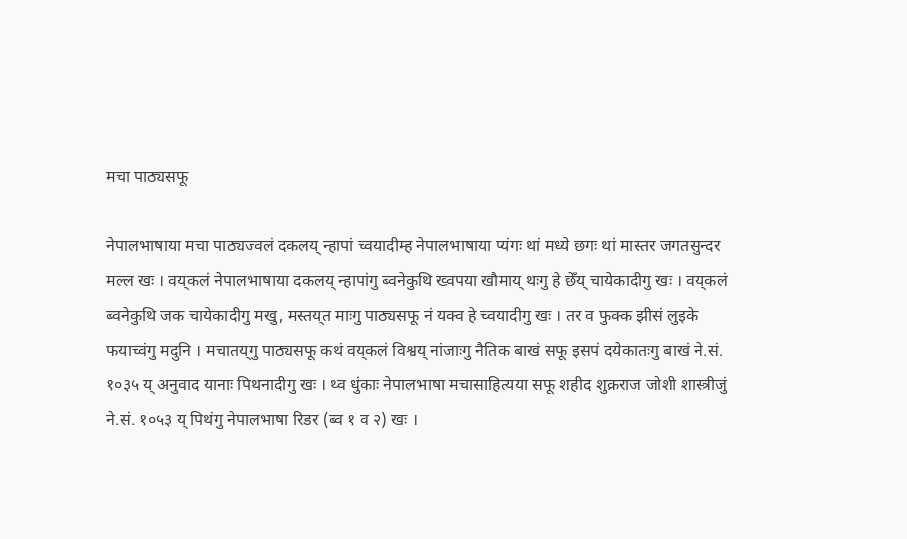मचा पाठ्यसफू

नेपालभाषाया मचा पाठ्यज्वलं दकलय् न्हापां च्वयादीम्ह नेपालभाषाया प्यंगः थां मध्ये छगः थां मास्तर जगतसुन्दर मल्ल खः । वय्‌कलं नेपालभाषाया दकलय् न्हापांगु ब्वनेकुथि ख्वपया खौमाय् थःगु हे छेँय् चायेकादीगु खः । वय्‌कलं ब्वनेकुथि जक चायेकादीगु मखु, मस्तय्‌त माःगु पाठ्यसफू नं यक्व हे च्वयादीगु खः । तर व फुक्क झीसं लुइके फयाच्वंगु मदुनि । मचातय्‌गु पाठ्यसफू कथं वय्‌कलं विश्वय् नांजाःगु नैतिक बाखं सफू इसपं दयेकातःगु बाखं ने.सं. १०३५ य् अनुवाद यानाः पिथनादीगु खः । थ्व धुंकाः नेपालभाषा मचासाहित्यया सफू शहीद शुक्रराज जोशी शास्त्रीजुं ने.सं. १०५३ य् पिथंगु नेपालभाषा रिडर (ब्व १ व २) खः ।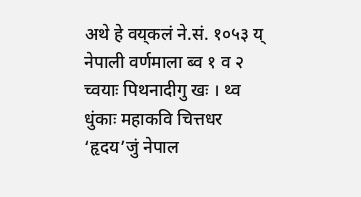अथे हे वय्‌कलं ने.सं. १०५३ य् नेपाली वर्णमाला ब्व १ व २ च्वयाः पिथनादीगु खः । थ्व धुंकाः महाकवि चित्तधर ‘हृदय’जुं नेपाल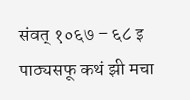संवत् १०६७ – ६८ इ पाठ्यसफू कथं झी मचा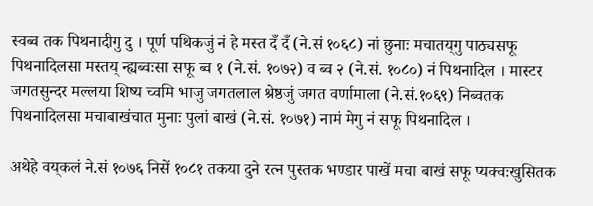स्वब्व तक पिथनादीगु दु । पूर्ण पथिकजुं नं हे मस्त दँ दँ (ने.सं १०६८) नां छुनाः मचातय्‌गु पाठ्यसफू पिथनादिलसा मस्तय् न्ह्यब्वःसा सफू ब्व १ (ने.सं. १०७२) व ब्व २ (ने.सं. १०८०) नं पिथनादिल । मास्टर जगतसुन्दर मल्लया शिष्य च्वमि भाजु जगतलाल श्रेष्ठजुं जगत वर्णामाला (ने.सं.१०६९) निब्वतक पिथनादिलसा मचाबाखंचात मुनाः पुलां बाखं (ने.सं. १०७१) नामं मेगु नं सफू पिथनादिल ।

अथेहे वय्‌कलं ने.सं १०७६ निसें १०८१ तकया दुने रत्न पुस्तक भण्डार पाखें मचा बाखं सफू प्यक्वःखुसितक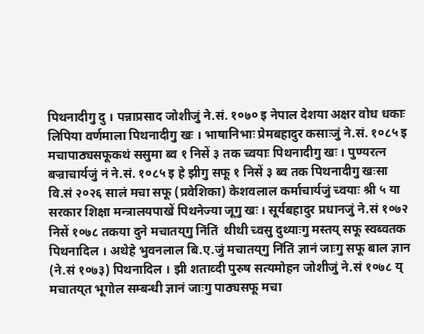पिथनादीगु दु । पन्नाप्रसाद जोशीजुं ने.सं. १०७० इ नेपाल देशया अक्षर वोध धकाः लिपिया वर्णमाला पिथनादीगु खः । भाषानिभाः प्रेमबहादुर कसाःजुं ने.सं. १०८५ इ मचापाठ्यसफूकथं ससुमा ब्व १ निसें ३ तक च्वयाः पिथनादीगु खः । पुण्यरत्न बज्राचार्यजुं नं ने.सं. १०८५ इ हे झीगु सफू १ निसें ३ ब्व तक पिथनादीगु खःसा वि.सं २०२६ सालं मचा सफू (प्रवेशिका) केशवलाल कर्माचार्यजुं च्वयाः श्री ५ या सरकार शिक्षा मन्त्रालयपाखें पिथनेज्या जूगु खः । सूर्यबहादुर प्रधानजुं ने.सं १०७२ निसें १०७८ तकया दुने मचातय्‌गु निंतिं  थीथी च्वसु दुथ्याःगु मस्तय् सफू स्वब्वतक पिथनादिल । अथेहे भुवनलाल बि.ए.जुं मचातय्‌गु निंतिं ज्ञानं जाःगु सफू बाल ज्ञान (ने.सं १०७३) पिथनादिल । झी शताव्दी पुरुष सत्यमोहन जोशीजुं ने.सं १०७८ य् मचातय्‌त भूगोल सम्बन्धी ज्ञानं जाःगु पाठ्यसफू मचा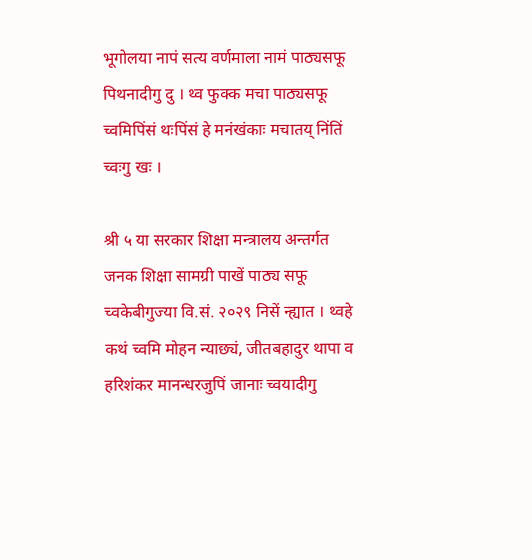भूगोलया नापं सत्य वर्णमाला नामं पाठ्यसफू पिथनादीगु दु । थ्व फुक्क मचा पाठ्यसफू च्वमिपिंसं थःपिंसं हे मनंखंकाः मचातय् निंतिं च्वःगु खः ।

श्री ५ या सरकार शिक्षा मन्त्रालय अन्तर्गत जनक शिक्षा सामग्री पाखें पाठ्य सफू च्वकेबीगुज्या वि.सं. २०२९ निसें न्ह्यात । थ्वहे कथं च्वमि मोहन न्याछ्यं, जीतबहादुर थापा व हरिशंकर मानन्धरजुपिं जानाः च्वयादीगु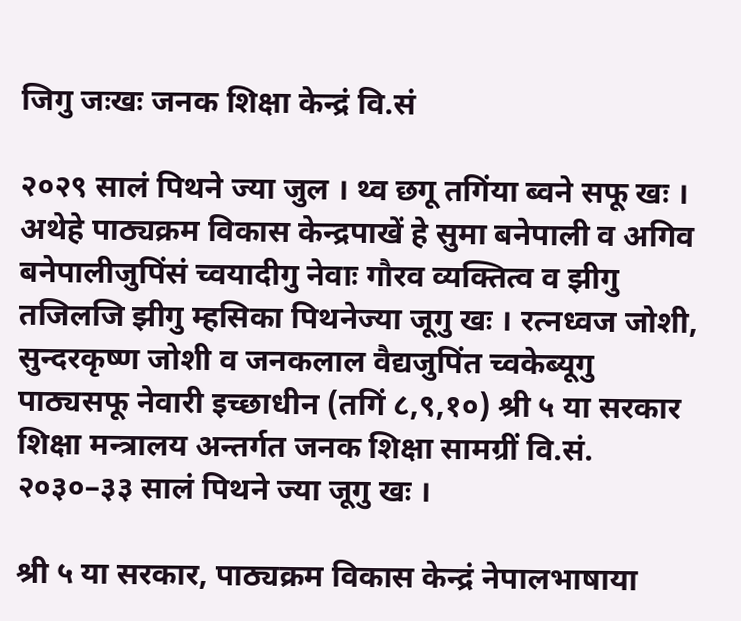जिगु जःखः जनक शिक्षा केन्द्रं वि.सं

२०२९ सालं पिथने ज्या जुल । थ्व छगू तगिंया ब्वने सफू खः । अथेहे पाठ्यक्रम विकास केन्द्रपाखें हे सुमा बनेपाली व अगिव बनेपालीजुपिंसं च्वयादीगु नेवाः गौरव व्यक्तित्व व झीगु तजिलजि झीगु म्हसिका पिथनेज्या जूगु खः । रत्नध्वज जोशी, सुन्दरकृष्ण जोशी व जनकलाल वैद्यजुपिंत च्वकेब्यूगु पाठ्यसफू नेवारी इच्छाधीन (तगिं ८,९,१०) श्री ५ या सरकार शिक्षा मन्त्रालय अन्तर्गत जनक शिक्षा सामग्रीं वि.सं. २०३०–३३ सालं पिथने ज्या जूगु खः ।

श्री ५ या सरकार, पाठ्यक्रम विकास केन्द्रं नेपालभाषाया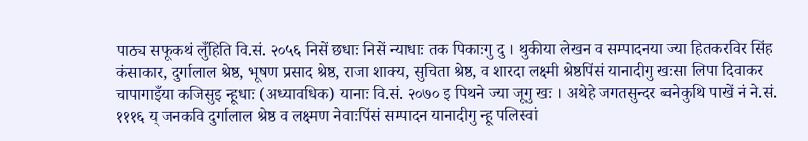पाठ्य सफूकथं लुँहिति वि.सं. २०५६ निसें छधाः निसें न्याधाः तक पिकाःगु दु । थुकीया लेखन व सम्पादनया ज्या हितकरविर सिंह कंसाकार, दुर्गालाल श्रेष्ठ, भूषण प्रसाद श्रेष्ठ, राजा शाक्य, सुचिता श्रेष्ठ, व शारदा लक्ष्मी श्रेष्ठपिंसं यानादीगु खःसा लिपा दिवाकर चापागाइँया कजिसुइ न्हूधाः (अध्यावधिक) यानाः वि.सं. २०७० इ पिथने ज्या जूगु खः । अथेहे जगतसुन्दर ब्वनेकुथि पाखें नं ने.सं. १११६ य् जनकवि दुर्गालाल श्रेष्ठ व लक्ष्मण नेवाःपिंसं सम्पादन यानादीगु न्हू पलिस्वां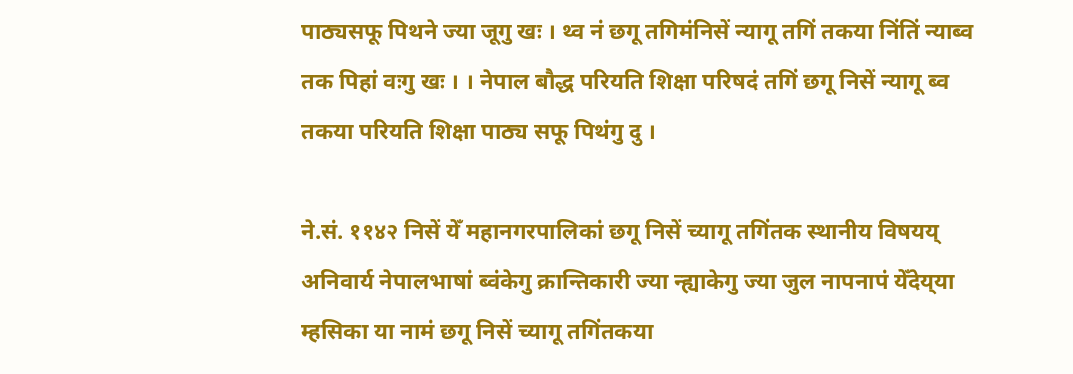पाठ्यसफू पिथने ज्या जूगु खः । थ्व नं छगू तगिमंनिसें न्यागू तगिं तकया निंतिं न्याब्व तक पिहां वःगु खः । । नेपाल बौद्ध परियति शिक्षा परिषदं तगिं छगू निसें न्यागू ब्व तकया परियति शिक्षा पाठ्य सफू पिथंगु दु ।

ने.सं. ११४२ निसें येँ महानगरपालिकां छगू निसें च्यागू तगिंतक स्थानीय विषयय् अनिवार्य नेपालभाषां ब्वंकेगु क्रान्तिकारी ज्या न्ह्याकेगु ज्या जुल नापनापं येँदेय्‌या म्हसिका या नामं छगू निसें च्यागू तगिंतकया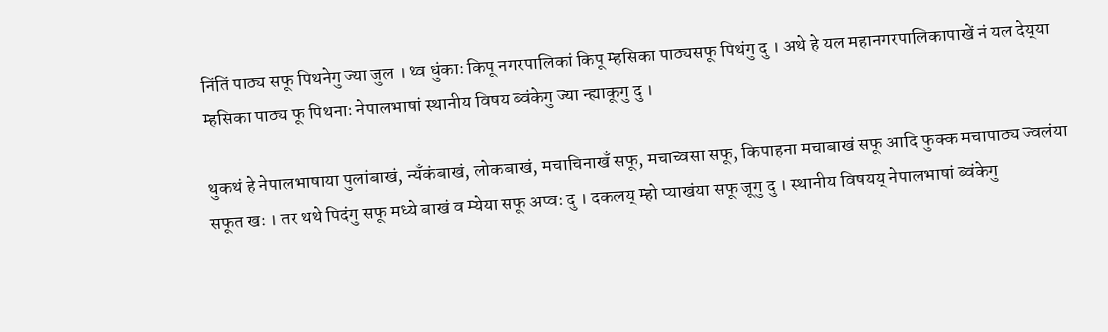निंतिं पाठ्य सफू पिथनेगु ज्या जुल । थ्व धुंकाः किपू नगरपालिकां किपू म्हसिका पाठ्यसफू पिथंगु दु । अथे हे यल महानगरपालिकापाखें नं यल देय्‌या म्हसिका पाठ्य फू पिथनाः नेपालभाषां स्थानीय विषय ब्वंकेगु ज्या न्ह्याकूगु दु ।

थुकथं हे नेपालभाषाया पुलांबाखं, न्यँकंबाखं, लोकबाखं, मचाचिनाखँ सफू, मचाच्वसा सफू, किपाहना मचाबाखं सफू आदि फुक्क मचापाठ्य ज्वलंया सफूत खः । तर थथे पिदंगु सफू मध्ये बाखं व म्येया सफू अप्वः दु । दकलय् म्हो प्याखंया सफू जूगु दु । स्थानीय विषयय् नेपालभाषां ब्वंकेगु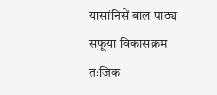यासांनिसें बाल पाठ्य सफूया विकासक्रम तःजिक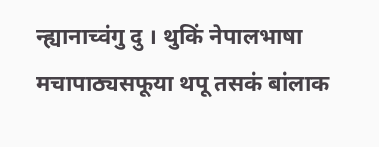न्ह्यानाच्वंगु दु । थुकिं नेपालभाषा मचापाठ्यसफूया थपू तसकं बांलाक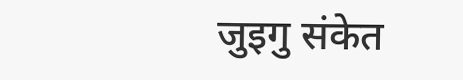जुइगु संकेत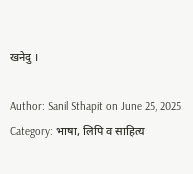खनेदु ।

Author: Sanil Sthapit on June 25, 2025
Category: भाषा, लिपि व साहित्य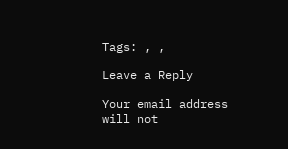Tags: , ,

Leave a Reply

Your email address will not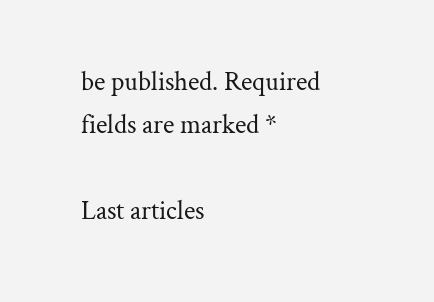be published. Required fields are marked *

Last articles